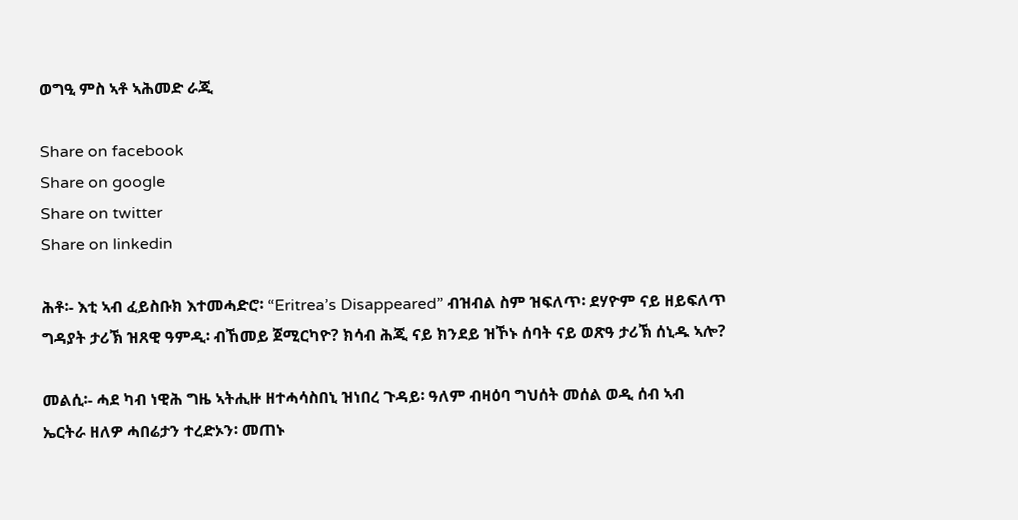ወግዒ ምስ ኣቶ ኣሕመድ ራጂ

Share on facebook
Share on google
Share on twitter
Share on linkedin

ሕቶ፡- እቲ ኣብ ፈይስቡክ እተመሓድሮ፡ “Eritrea’s Disappeared” ብዝብል ስም ዝፍለጥ፡ ደሃዮም ናይ ዘይፍለጥ ግዳያት ታሪኽ ዝጸዊ ዓምዲ፡ ብኸመይ ጀሚርካዮ? ክሳብ ሕጂ ናይ ክንደይ ዝኾኑ ሰባት ናይ ወጽዓ ታሪኽ ሰኒዱ ኣሎ?

መልሲ፡- ሓደ ካብ ነዊሕ ግዜ ኣትሒዙ ዘተሓሳስበኒ ዝነበረ ጉዳይ፡ ዓለም ብዛዕባ ግህሰት መሰል ወዲ ሰብ ኣብ ኤርትራ ዘለዎ ሓበሬታን ተረድኦን፡ መጠኑ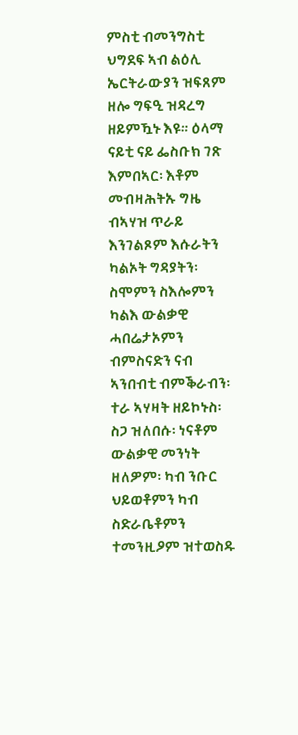ምስቲ ብመንግስቲ ህግደፍ ኣብ ልዕሊ ኤርትራውያን ዝፍጸም ዘሎ ግፍዒ ዝዳረግ ዘይምዃኑ እዩ። ዕላማ ናይቲ ናይ ፌስቡክ ገጽ እምበኣር፡ እቶም መብዛሕትኡ ግዜ ብኣሃዝ ጥራይ እንገልጾም እሱራትን ካልኦት ግዳያትን፡ ስሞምን ስእሎምን ካልእ ውልቃዊ ሓበሬታኦምን ብምስናድን ናብ ኣንበብቲ ብምቕራብን፡ ተራ ኣሃዛት ዘይኮኑስ፡ ስጋ ዝለበሱ፡ ነናቶም ውልቃዊ መንነት ዘለዎም፡ ካብ ንቡር ህይወቶምን ካብ ስድራቤቶምን ተመንዚዖም ዝተወስዱ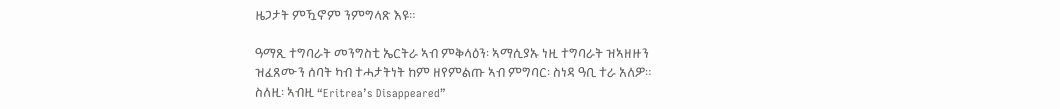ዜጋታት ምዃኖም ንምግላጽ እዩ።

ዓማጺ ተግባራት መንግስቲ ኤርትራ ኣብ ምቅላዕን፡ ኣማሲያኡ ነዚ ተግባራት ዝኣዘዙን ዝፈጸሙን ሰባት ካብ ተሓታትነት ከም ዘየምልጡ ኣብ ምግባር፡ ስነዳ ዓቢ ተራ አለዎ። ስለዚ፡ ኣብዚ “Eritrea’s Disappeared”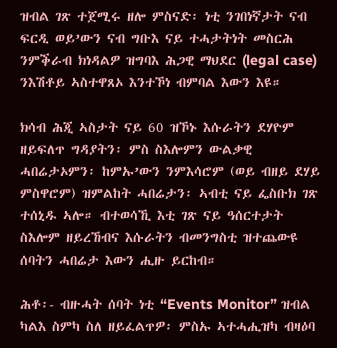ዝብል ገጽ ተጀሚሩ ዘሎ ምስናድ፡ ነቲ ንገበነኛታት ናብ ፍርዲ ወይ’ውን ናብ ግቡእ ናይ ተሓታትነት መስርሕ ንምቕራብ ክነዳልዎ ዝግባእ ሕጋዊ ማህደር (legal case) ንእሽቶይ ኣስተዋጸኦ እንተኾነ ብምባል እውን እዩ።

ክሳብ ሕጂ ኣስታት ናይ 60 ዝኾኑ እሱራትን ደሃዮም ዘይፍለጥ ግዳያትን፡ ምስ ስእሎምን ውልቃዊ ሓበሬታኦምን፡ ከምኡ’ውን ንምእሳሮም (ወይ ብዘይ ደሃይ ምስዋሮም) ዝምልከት ሓበሬታን፡ ኣብቲ ናይ ፌስቡክ ገጽ ተሰኒዱ ኣሎ። ብተወሳኺ እቲ ገጽ ናይ ዓሰርተታት ስእሎም ዘይረኸብና እሱራትን ብመንግስቲ ዝተጨውዩ ሰባትን ሓበሬታ እውን ሒዙ ይርከብ።

ሕቶ፡- ብዙሓት ሰባት ነቲ “Events Monitor” ዝብል ካልእ ስምካ ስለ ዘይፈልጥዎ፡ ምስኡ ኣተሓሒዝካ ብዛዕባ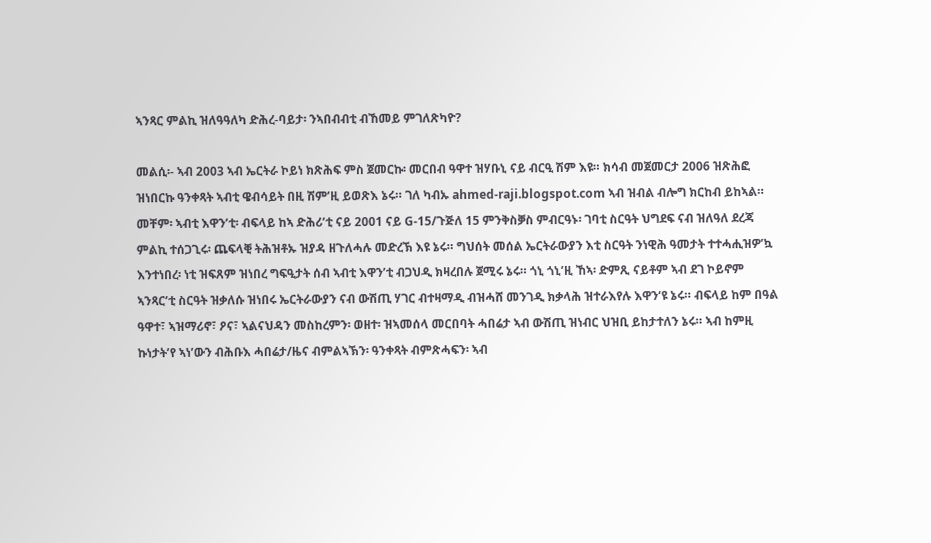ኣንጻር ምልኪ ዝለዓዓለካ ድሕረ-ባይታ፡ ንኣበብብቲ ብኸመይ ምገለጽካዮ?

መልሲ፡- ኣብ 2003 ኣብ ኤርትራ ኮይነ ክጽሕፍ ምስ ጀመርኩ፡ መርበብ ዓዋተ ዝሃቡኒ ናይ ብርዒ ሽም እዩ። ክሳብ መጀመርታ 2006 ዝጽሕፎ ዝነበርኩ ዓንቀጻት ኣብቲ ዌብሳይት በዚ ሽም’ዚ ይወጽእ ኔሩ። ገለ ካብኡ ahmed-raji.blogspot.com ኣብ ዝብል ብሎግ ክርከብ ይከኣል። መቸም፡ ኣብቲ እዋን’ቲ፡ ብፍላይ ከኣ ድሕሪ’ቲ ናይ 2001 ናይ G-15/ጉጅለ 15 ምንቅስቓስ ምብርዓኑ፡ ገባቲ ስርዓት ህግደፍ ናብ ዝለዓለ ደረጃ ምልኪ ተሰጋጊሩ፡ ጨፍላቒ ትሕዝቶኡ ዝያዳ ዘጉለሓሉ መድረኽ እዩ ኔሩ። ግህሰት መሰል ኤርትራውያን እቲ ስርዓት ንነዊሕ ዓመታት ተተሓሒዝዎ’ኳ እንተነበረ፡ ነቲ ዝፍጸም ዝነበረ ግፍዒታት ሰብ ኣብቲ እዋን’ቲ ብጋህዲ ክዛረበሉ ጀሚሩ ኔሩ። ጎኒ ጎኒ’ዚ ኸኣ፡ ድምጺ ናይቶም ኣብ ደገ ኮይኖም ኣንጻር’ቲ ስርዓት ዝቃለሱ ዝነበሩ ኤርትራውያን ናብ ውሽጢ ሃገር ብተዛማዲ ብዝሓሸ መንገዲ ክቃላሕ ዝተራእየሉ እዋን‘ዩ ኔሩ። ብፍላይ ከም በዓል ዓዋተ፣ ኣዝማሪኖ፣ ዖና፣ ኣልናህዳን መስከረምን፡ ወዘተ፡ ዝኣመሰላ መርበባት ሓበሬታ ኣብ ውሽጢ ዝነብር ህዝቢ ይከታተለን ኔሩ። ኣብ ከምዚ ኩነታት’የ ኣነ’ውን ብሕቡእ ሓበሬታ/ዜና ብምልኣኽን፡ ዓንቀጻት ብምጽሓፍን፡ ኣብ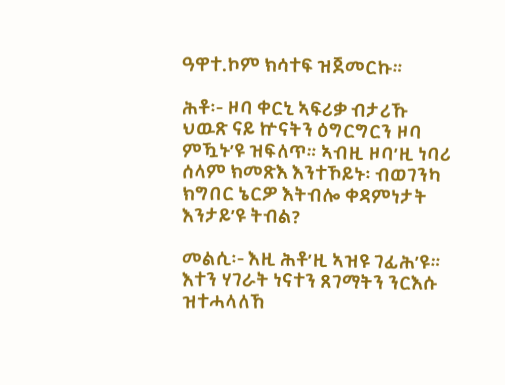ዓዋተ.ኮም ክሳተፍ ዝጀመርኩ።

ሕቶ፡- ዞባ ቀርኒ ኣፍሪቃ ብታሪኹ ህዉጽ ናይ ኵናትን ዕግርግርን ዞባ ምዃኑ’ዩ ዝፍለጥ። ኣብዚ ዞባ’ዚ ነባሪ ሰላም ክመጽእ እንተኾይኑ፡ ብወገንካ ክግበር ኔርዎ እትብሎ ቀዳምነታት እንታይ’ዩ ትብል?

መልሲ፡- እዚ ሕቶ’ዚ ኣዝዩ ገፊሕ’ዩ። እተን ሃገራት ነናተን ጸገማትን ንርእሱ ዝተሓላለኸ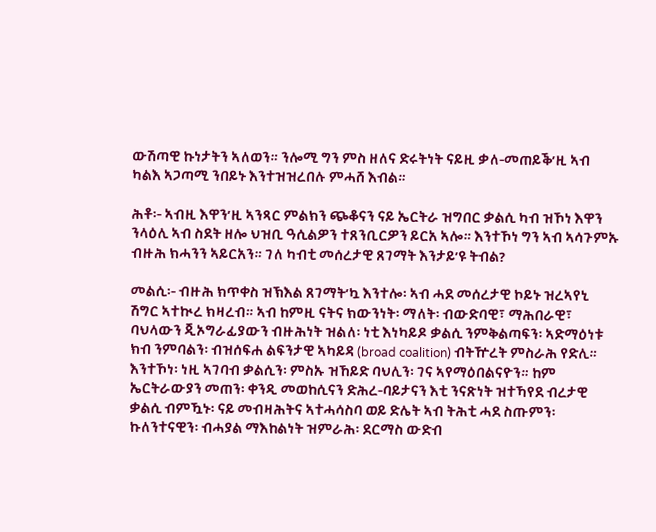ውሽጣዊ ኩነታትን ኣለወን። ንሎሚ ግን ምስ ዘለና ድሩትነት ናይዚ ቃለ-መጠይቕ’ዚ ኣብ ካልእ ኣጋጣሚ ንበይኑ እንተዝዝረበሉ ምሓሸ እብል።

ሕቶ፡- ኣብዚ እዋን’ዚ ኣንጻር ምልክን ጭቆናን ናይ ኤርትራ ዝግበር ቃልሲ ካብ ዝኾነ እዋን ንላዕሊ ኣብ ስደት ዘሎ ህዝቢ ዓሲልዎን ተጸንቢርዎን ይርአ ኣሎ። እንተኾነ ግን ኣብ ኣሳጉምኡ ብዙሕ ክሓንን ኣይርአን። ገለ ካብቲ መሰረታዊ ጸገማት እንታይ’ዩ ትብል?

መልሲ፡- ብዙሕ ክጥቀስ ዝኽእል ጸገማት’ኳ እንተሎ፡ ኣብ ሓደ መሰረታዊ ኮይኑ ዝረኣየኒ ሽግር ኣተኲረ ክዛረብ። ኣብ ከምዚ ናትና ክውንነት፡ ማለት፡ ብውድባዊ፣ ማሕበራዊ፣ ባህላውን ጂኦግራፊያውን ብዙሕነት ዝልለ፡ ነቲ እነካይዶ ቃልሲ ንምቅልጣፍን፡ ኣድማዕነቱ ክብ ንምባልን፡ ብዝሰፍሐ ልፍንታዊ ኣካይዳ (broad coalition) ብትዅረት ምስራሕ የድሊ። እንተኾነ፡ ነዚ ኣገባብ ቃልሲን፡ ምስኡ ዝኸይድ ባህሊን፡ ገና ኣየማዕበልናዮን። ከም ኤርትራውያን መጠን፡ ቀንዲ መወከሲናን ድሕረ-ባይታናን እቲ ንናጽነት ዝተኻየደ ብረታዊ ቃልሲ ብምዃኑ፡ ናይ መብዛሕትና ኣተሓሳስባ ወይ ድሌት ኣብ ትሕቲ ሓደ ስጡምን፡ ኩለንተናዊን፡ ብሓያል ማእከልነት ዝምራሕ፡ ደርማስ ውድብ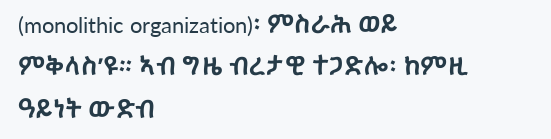(monolithic organization)፡ ምስራሕ ወይ ምቅላስ’ዩ። ኣብ ግዜ ብረታዊ ተጋድሎ፡ ከምዚ ዓይነት ውድብ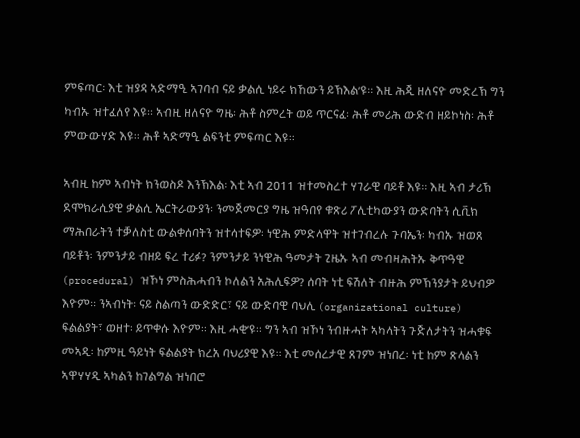ምፍጣር፡ እቲ ዝያዳ ኣድማዒ ኣገባብ ናይ ቃልሲ ነይሩ ክኸውን ይኽእል’ዩ። እዚ ሕጂ ዘለናዮ መድረኽ ግን ካብኡ ዝተፈለየ እዩ። ኣብዚ ዘለናዮ ግዜ፡ ሕቶ ስምረት ወይ ጥርናፈ፡ ሕቶ መሪሕ ውድብ ዘይኮነስ፡ ሕቶ ምውውሃድ እዩ። ሕቶ ኣድማዒ ልፍንቲ ምፍጣር እዩ።

ኣብዚ ከም ኣብነት ክንወስዶ እንኽእል፡ እቲ ኣብ 2011 ዝተመስረተ ሃገራዊ ባይቶ እዩ። እዚ ኣብ ታሪኽ ደሞክራሲያዊ ቃልሲ ኤርትራውያን፡ ንመጀመርያ ግዜ ዝዓበየ ቁጽሪ ፖሊቲካውያን ውድባትን ሲቪክ ማሕበራትን ተቓለስቲ ውልቀሰባትን ዝተሳተፍዎ፡ ነዊሕ ምድላዋት ዝተገብረሉ ጉባኤን፡ ካብኡ ዝወጸ ባይቶን፡ ንምንታይ ብዘይ ፍረ ተሪፉ? ንምንታይ ንነዊሕ ዓመታት ጊዜኡ ኣብ መብዛሕትኡ ቅጥዓዊ (procedural) ዝኾነ ምስሕሓብን ኮለልን አሕሊፍዎ? ሰባት ነቲ ፍሽለት ብዙሕ ምኽንያታት ይህብዎ እዮም። ንኣብነት፡ ናይ ስልጣን ውድድር፣ ናይ ውድባዊ ባህሊ (organizational culture) ፍልልያት፣ ወዘተ፡ ይጥቀሱ እዮም። እዚ ሓቂ’ዩ። ግን ኣብ ዝኾነ ንብዙሓት ኣካላትን ጉጅለታትን ዝሓቁፍ መኣዲ፡ ከምዚ ዓይነት ፍልልያት ክረአ ባህሪያዊ እዩ። እቲ መሰረታዊ ጸገም ዝነበረ፡ ነቲ ከም ጽላልን ኣዋሃሃዲ ኣካልን ከገልግል ዝነበሮ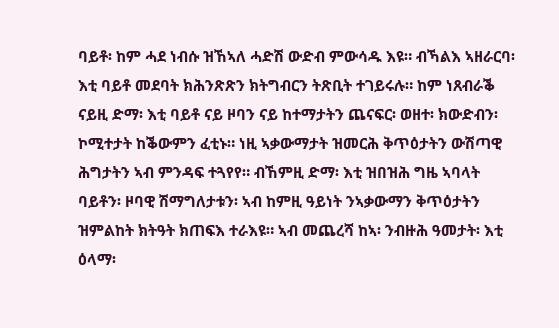ባይቶ፡ ከም ሓደ ነብሱ ዝኸኣለ ሓድሽ ውድብ ምውሳዱ እዩ። ብኻልእ ኣዘራርባ፡ እቲ ባይቶ መደባት ክሕንጽጽን ክትግብርን ትጽቢት ተገይሩሉ። ከም ነጸብራቕ ናይዚ ድማ፡ እቲ ባይቶ ናይ ዞባን ናይ ከተማታትን ጨናፍር፡ ወዘተ፡ ክውድብን፡ ኮሚተታት ከቕውምን ፈቲኑ። ነዚ ኣቃውማታት ዝመርሕ ቅጥዕታትን ውሽጣዊ ሕግታትን ኣብ ምንዳፍ ተጓየየ። ብኸምዚ ድማ፡ እቲ ዝበዝሕ ግዜ ኣባላት ባይቶን፡ ዞባዊ ሽማግለታቱን፡ ኣብ ከምዚ ዓይነት ንኣቃውማን ቅጥዕታትን ዝምልከት ክትዓት ክጠፍእ ተራእዩ። ኣብ መጨረሻ ከኣ፡ ንብዙሕ ዓመታት፡ እቲ ዕላማ፡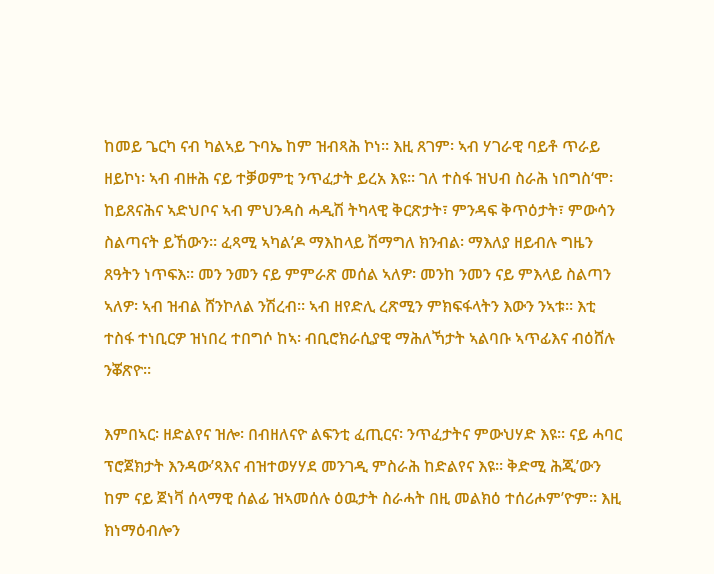ከመይ ጌርካ ናብ ካልኣይ ጉባኤ ከም ዝብጻሕ ኮነ። እዚ ጸገም፡ ኣብ ሃገራዊ ባይቶ ጥራይ ዘይኮነ፡ ኣብ ብዙሕ ናይ ተቓወምቲ ንጥፈታት ይረአ እዩ። ገለ ተስፋ ዝህብ ስራሕ ነበግስ‘ሞ፡ ከይጸናሕና ኣድህቦና ኣብ ምህንዳስ ሓዲሽ ትካላዊ ቅርጽታት፣ ምንዳፍ ቅጥዕታት፣ ምውሳን ስልጣናት ይኸውን። ፈጻሚ ኣካል’ዶ ማእከላይ ሽማግለ ክንብል፡ ማእለያ ዘይብሉ ግዜን ጸዓትን ነጥፍእ። መን ንመን ናይ ምምራጽ መሰል ኣለዎ፡ መንከ ንመን ናይ ምእላይ ስልጣን ኣለዎ፡ ኣብ ዝብል ሸንኮለል ንሽረብ። ኣብ ዘየድሊ ረጽሚን ምክፍፋላትን እውን ንኣቱ። እቲ ተስፋ ተነቢርዎ ዝነበረ ተበግሶ ከኣ፡ ብቢሮክራሲያዊ ማሕለኻታት ኣልባቡ ኣጥፊእና ብዕሸሉ ንቖጽዮ።

እምበኣር፡ ዘድልየና ዝሎ፡ በብዘለናዮ ልፍንቲ ፈጢርና፡ ንጥፈታትና ምውህሃድ እዩ። ናይ ሓባር ፕሮጀክታት እንዳው’ጻእና ብዝተወሃሃደ መንገዲ ምስራሕ ከድልየና እዩ። ቅድሚ ሕጂ’ውን ከም ናይ ጀነቫ ሰላማዊ ሰልፊ ዝኣመሰሉ ዕዉታት ስራሓት በዚ መልክዕ ተሰሪሖም’ዮም። እዚ ክነማዕብሎን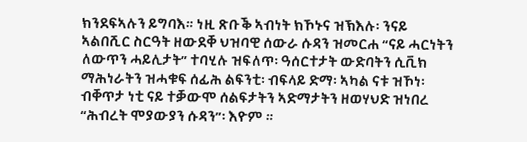ክንደፍኣሉን ይግባእ። ነዚ ጽቡቕ ኣብነት ክኾኑና ዝኽእሉ፡ ንናይ ኣልበሺር ስርዓት ዘውደቐ ህዝባዊ ሰውራ ሱዳን ዝመርሐ “ናይ ሓርነትን ለውጥን ሓይሊታት” ተባሂሉ ዝፍለጥ፡ ዓሰርተታት ውድባትን ሲቪክ ማሕነራትን ዝሓቁፍ ሰፊሕ ልፍንቲ፡ ብፍላይ ድማ፡ ኣካል ናቱ ዝኾነ፡ ብቐጥታ ነቲ ናይ ተቓውሞ ሰልፍታትን ኣድማታትን ዘወሃህድ ዝነበረ “ሕብረት ሞያውያን ሱዳን”፡ እዮም ።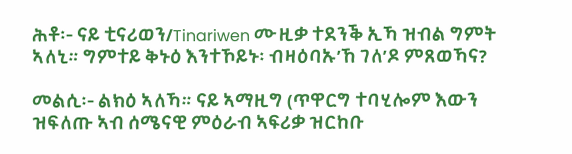ሕቶ፡- ናይ ቲናሪወን/Tinariwen ሙዚቃ ተደንቕ ኢኻ ዝብል ግምት ኣለኒ። ግምተይ ቅኑዕ እንተኾይኑ፡ ብዛዕባኡ’ኸ ገለ’ዶ ምጸወኻና?

መልሲ፡- ልክዕ ኣለኻ። ናይ ኣማዚግ (ጥዋርግ ተባሂሎም እውን ዝፍለጡ ኣብ ሰሜናዊ ምዕራብ ኣፍሪቃ ዝርከቡ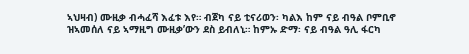ኣህዛብ) ሙዚቃ ብሓፈሻ እፈቱ እየ። ብጀካ ናይ ቲናሪወን፡ ካልእ ከም ናይ ብዓል ቦምቢኖ ዝኣመሰለ ናይ ኣማዚግ ሙዚቃ’ውን ደስ ይብለኒ። ከምኡ ድማ፡ ናይ ብዓል ዓሊ ፋርካ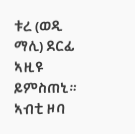ቱረ (ወዲ ማሊ) ደርፊ ኣዚዩ ይምስጠኒ። ኣብቲ ዞባ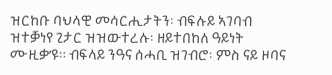ዝርከቡ ባህላዊ መሳርሒታትን፡ ብፍሉይ ኣገባብ ዝተቓነየ ጊታር ዝዝውተረሉ፡ ዘይተበከለ ዓይነት ሙዚቃ’ዩ። ብፍላይ ንዓና ሰሓቢ ዝገብሮ፡ ምስ ናይ ዞባና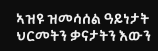ኣዝዩ ዝመሳሰል ዓይነታት ህርመትን ቃናታትን እውን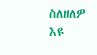ስለዘለዎ እዩ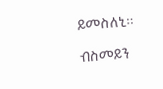ይመስለኒ።

ብስመይን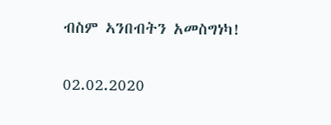ብስም ኣንበብትን አመስግነካ!

02.02.2020